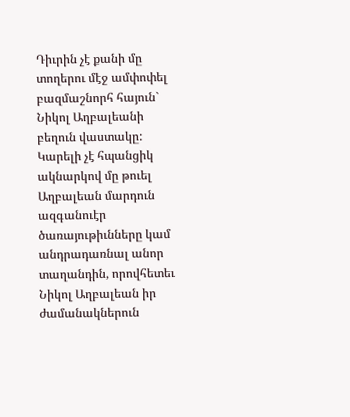Դիւրին չէ քանի մը տողերու մէջ ամփոփել բազմաշնորհ հայուն` Նիկոլ Աղբալեանի բեղուն վաստակը: Կարելի չէ հպանցիկ ակնարկով մը թուել Աղբալեան մարդուն ազգանուէր ծառայութիւնները կամ անդրադառնալ անոր տաղանդին, որովհետեւ Նիկոլ Աղբալեան իր ժամանակներուն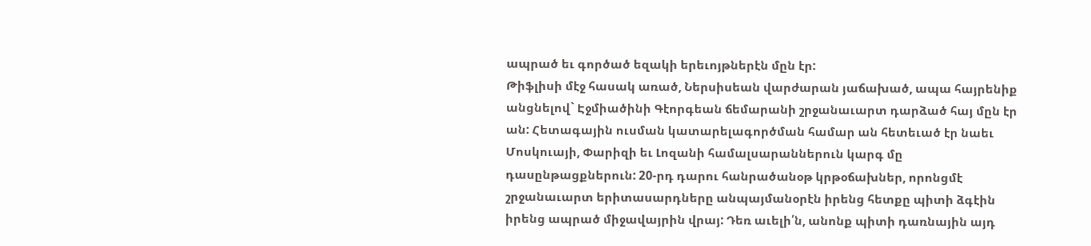ապրած եւ գործած եզակի երեւոյթներէն մըն էր:
Թիֆլիսի մէջ հասակ առած, Ներսիսեան վարժարան յաճախած, ապա հայրենիք անցնելով` Էջմիածինի Գէորգեան ճեմարանի շրջանաւարտ դարձած հայ մըն էր ան: Հետագային ուսման կատարելագործման համար ան հետեւած էր նաեւ Մոսկուայի, Փարիզի եւ Լոզանի համալսարաններուն կարգ մը դասընթացքներուն: 20-րդ դարու հանրածանօթ կրթօճախներ, որոնցմէ շրջանաւարտ երիտասարդները անպայմանօրէն իրենց հետքը պիտի ձգէին իրենց ապրած միջավայրին վրայ: Դեռ աւելի՛ն, անոնք պիտի դառնային այդ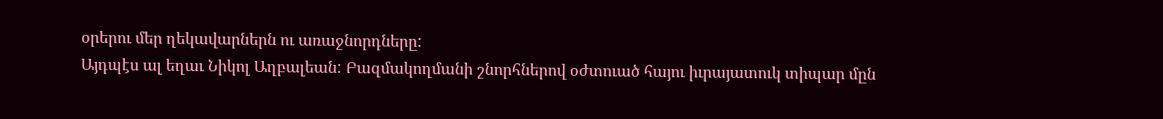օրերու մեր ղեկավարներն ու առաջնորդները:
Այդպէս ալ եղաւ Նիկոլ Աղբալեան: Բազմակողմանի շնորհներով օժտուած հայու իւրայատուկ տիպար մըն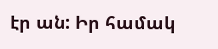էր ան: Իր համակ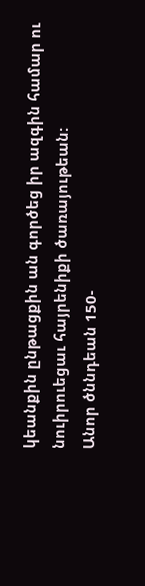կեանքին ընթացքին ան գործեց իր ազգին համար ու նուիրուեցաւ հայրենիքի ծառայութեան:
Անոր ծննդեան 150-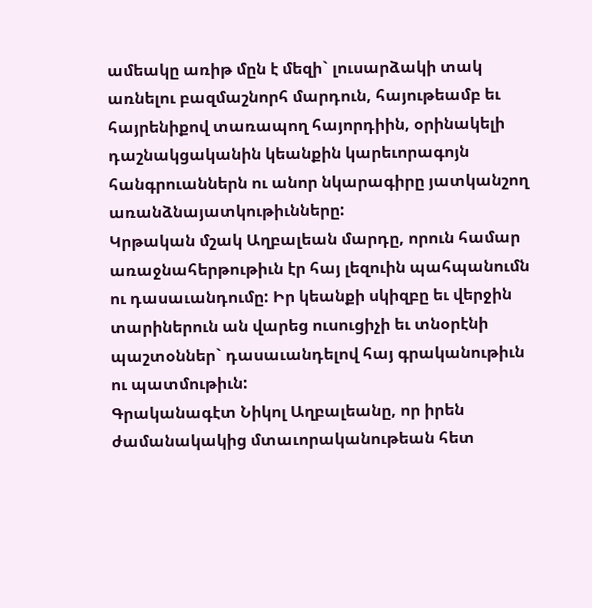ամեակը առիթ մըն է մեզի` լուսարձակի տակ առնելու բազմաշնորհ մարդուն, հայութեամբ եւ հայրենիքով տառապող հայորդիին, օրինակելի դաշնակցականին կեանքին կարեւորագոյն հանգրուաններն ու անոր նկարագիրը յատկանշող առանձնայատկութիւնները:
Կրթական մշակ Աղբալեան մարդը, որուն համար առաջնահերթութիւն էր հայ լեզուին պահպանումն ու դասաւանդումը: Իր կեանքի սկիզբը եւ վերջին տարիներուն ան վարեց ուսուցիչի եւ տնօրէնի պաշտօններ` դասաւանդելով հայ գրականութիւն ու պատմութիւն:
Գրականագէտ Նիկոլ Աղբալեանը, որ իրեն ժամանակակից մտաւորականութեան հետ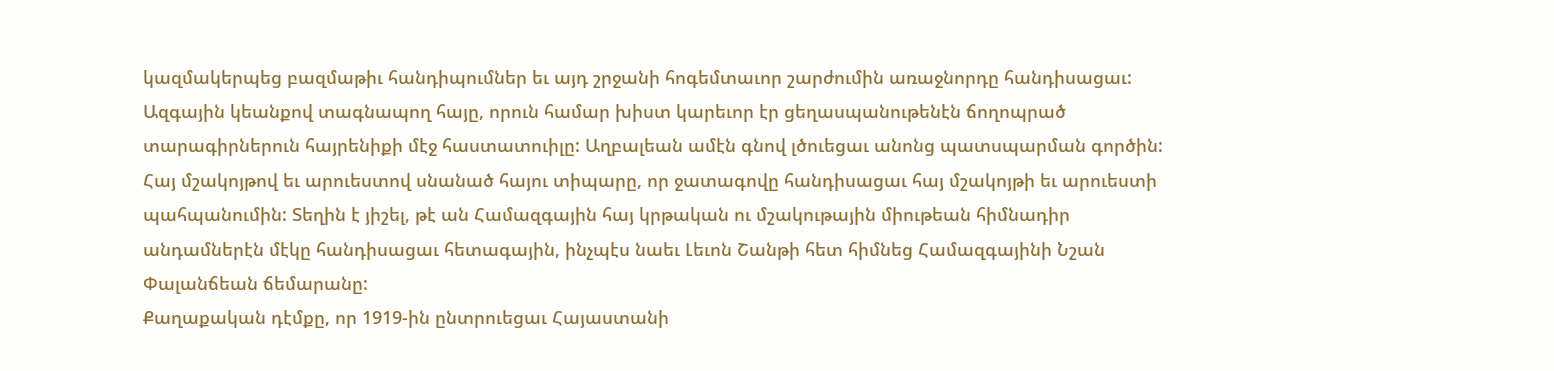կազմակերպեց բազմաթիւ հանդիպումներ եւ այդ շրջանի հոգեմտաւոր շարժումին առաջնորդը հանդիսացաւ:
Ազգային կեանքով տագնապող հայը, որուն համար խիստ կարեւոր էր ցեղասպանութենէն ճողոպրած տարագիրներուն հայրենիքի մէջ հաստատուիլը: Աղբալեան ամէն գնով լծուեցաւ անոնց պատսպարման գործին:
Հայ մշակոյթով եւ արուեստով սնանած հայու տիպարը, որ ջատագովը հանդիսացաւ հայ մշակոյթի եւ արուեստի պահպանումին: Տեղին է յիշել, թէ ան Համազգային հայ կրթական ու մշակութային միութեան հիմնադիր անդամներէն մէկը հանդիսացաւ հետագային, ինչպէս նաեւ Լեւոն Շանթի հետ հիմնեց Համազգայինի Նշան Փալանճեան ճեմարանը:
Քաղաքական դէմքը, որ 1919-ին ընտրուեցաւ Հայաստանի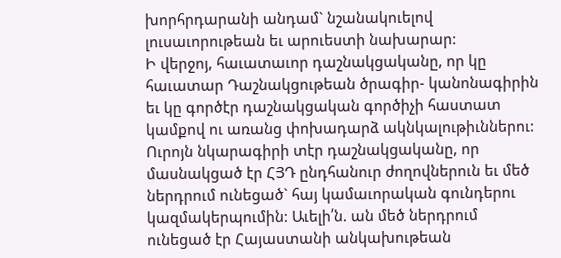խորհրդարանի անդամ` նշանակուելով լուսաւորութեան եւ արուեստի նախարար:
Ի վերջոյ, հաւատաւոր դաշնակցականը, որ կը հաւատար Դաշնակցութեան ծրագիր- կանոնագիրին եւ կը գործէր դաշնակցական գործիչի հաստատ կամքով ու առանց փոխադարձ ակնկալութիւններու: Ուրոյն նկարագիրի տէր դաշնակցականը, որ մասնակցած էր ՀՅԴ ընդհանուր ժողովներուն եւ մեծ ներդրում ունեցած` հայ կամաւորական գունդերու կազմակերպումին: Աւելի՛ն. ան մեծ ներդրում ունեցած էր Հայաստանի անկախութեան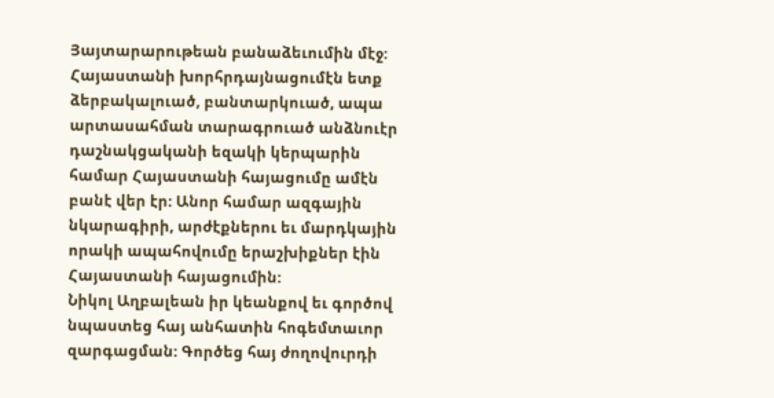Յայտարարութեան բանաձեւումին մէջ:
Հայաստանի խորհրդայնացումէն ետք ձերբակալուած, բանտարկուած, ապա արտասահման տարագրուած անձնուէր դաշնակցականի եզակի կերպարին համար Հայաստանի հայացումը ամէն բանէ վեր էր: Անոր համար ազգային նկարագիրի, արժէքներու եւ մարդկային որակի ապահովումը երաշխիքներ էին Հայաստանի հայացումին:
Նիկոլ Աղբալեան իր կեանքով եւ գործով նպաստեց հայ անհատին հոգեմտաւոր զարգացման: Գործեց հայ ժողովուրդի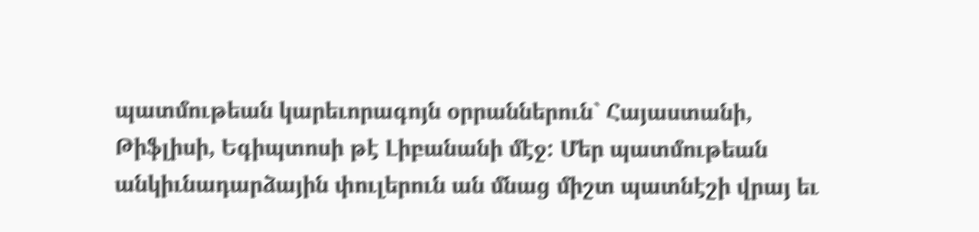պատմութեան կարեւորագոյն օրրաններուն` Հայաստանի, Թիֆլիսի, Եգիպտոսի թէ Լիբանանի մէջ: Մեր պատմութեան անկիւնադարձային փուլերուն ան մնաց միշտ պատնէշի վրայ եւ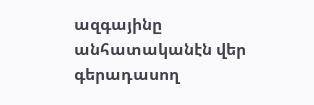ազգայինը անհատականէն վեր գերադասող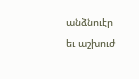անձնուէր եւ աշխուժ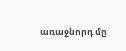առաջնորդ մը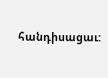հանդիսացաւ: